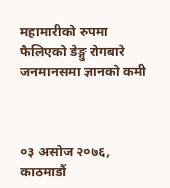महामारीको रुपमा फैलिएको डेङ्गु रोगबारे जनमानसमा ज्ञानको कमी



०३ असोज २०७६, काठमाडौं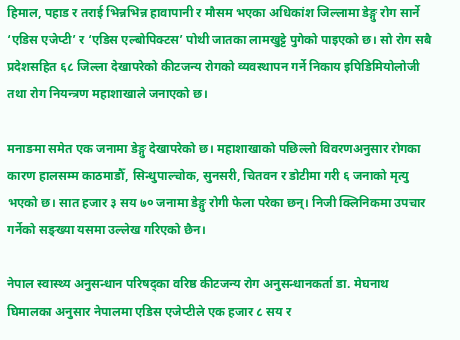हिमाल, पहाड र तराई भिन्नभिन्न हावापानी र मौसम भएका अधिकांश जिल्लामा डेङ्गु रोग सार्ने ‘एडिस एजेप्टी’ र ‘एडिस एल्बोपिक्टस’ पोथी जातका लामखुट्टे पुगेको पाइएको छ। सो रोग सबै प्रदेशसहित ६८ जिल्ला देखापरेको कीटजन्य रोगको व्यवस्थापन गर्ने निकाय इपिडिमियोलोजी तथा रोग नियन्त्रण महाशाखाले जनाएको छ।

मनाङमा समेत एक जनामा डेङ्गु देखापरेको छ। महाशाखाको पछिल्लो विवरणअनुसार रोगका कारण हालसम्म काठमाडौँ, सिन्धुपाल्चोक, सुनसरी, चितवन र डोटीमा गरी ६ जनाको मृत्यु भएको छ। सात हजार ३ सय ७० जनामा डेङ्गु रोगी फेला परेका छन्। निजी क्लिनिकमा उपचार गर्नेको सङ्ख्या यसमा उल्लेख गरिएको छैन।

नेपाल स्वास्थ्य अनुसन्धान परिषद्का वरिष्ठ कीटजन्य रोग अनुसन्धानकर्ता डा. मेघनाथ घिमालका अनुसार नेपालमा एडिस एजेप्टीले एक हजार ८ सय र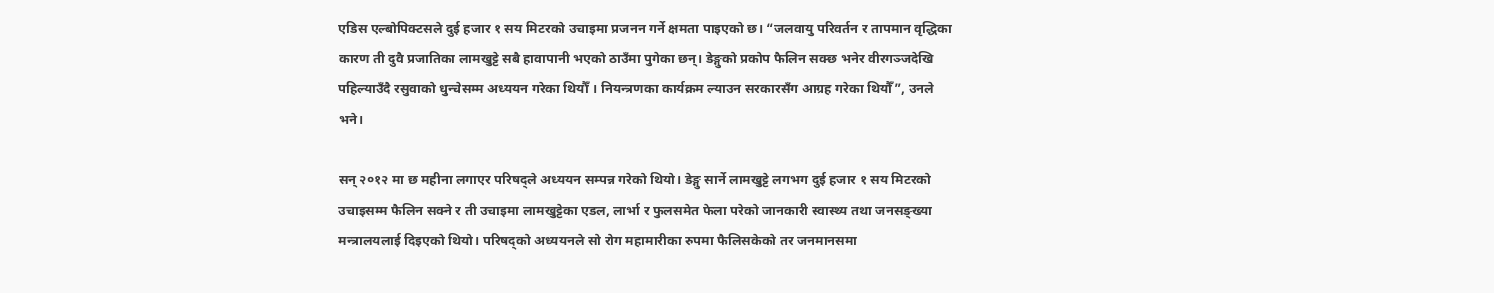एडिस एल्बोपिक्टसले दुई हजार १ सय मिटरको उचाइमा प्रजनन गर्ने क्षमता पाइएको छ। “जलवायु परिवर्तन र तापमान वृद्धिका कारण ती दुवै प्रजातिका लामखुट्टे सबै हावापानी भएको ठाउँमा पुगेका छन्। डेङ्गुको प्रकोप फैलिन सक्छ भनेर वीरगञ्जदेखि पहिल्याउँदै रसुवाको धुन्चेसम्म अध्ययन गरेका थियौँ । नियन्त्रणका कार्यक्रम ल्याउन सरकारसँग आग्रह गरेका थियौँ”, उनले भने।

सन् २०१२ मा छ महीना लगाएर परिषद्ले अध्ययन सम्पन्न गरेको थियो। डेङ्गु सार्ने लामखुट्टे लगभग दुई हजार १ सय मिटरको उचाइसम्म फैलिन सक्ने र ती उचाइमा लामखुट्टेका एडल, लार्भा र फुलसमेत फेला परेको जानकारी स्वास्थ्य तथा जनसङ्ख्या मन्त्रालयलाई दिइएको थियो। परिषद्को अध्ययनले सो रोग महामारीका रुपमा फैलिसकेको तर जनमानसमा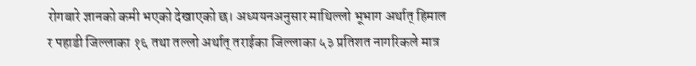रोगबारे ज्ञानको कमी भएको देखाएको छ। अध्ययनअनुसार माथिल्लो भूभाग अर्थात् हिमाल र पहाडी जिल्लाका १६ तथा तल्लो अर्थात् तराईका जिल्लाका ५३ प्रतिशत नागरिकले मात्र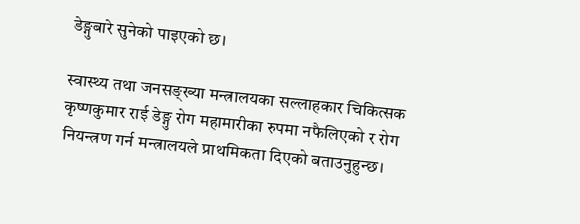डेङ्गुबारे सुनेको पाइएको छ।

स्वास्थ्य तथा जनसङ्ख्या मन्त्रालयका सल्लाहकार चिकित्सक कृष्णकुमार राई डेङ्गु रोग महामारीका रुपमा नफैलिएको र रोग नियन्त्रण गर्न मन्त्रालयले प्राथमिकता दिएको बताउनुहुन्छ।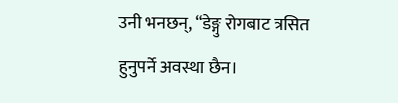उनी भनछन्, “डेङ्गु रोगबाट त्रसित हुनुपर्ने अवस्था छैन।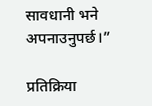सावधानी भने अपनाउनुपर्छ।”

प्रतिक्रिया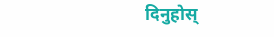दिनुहोस्